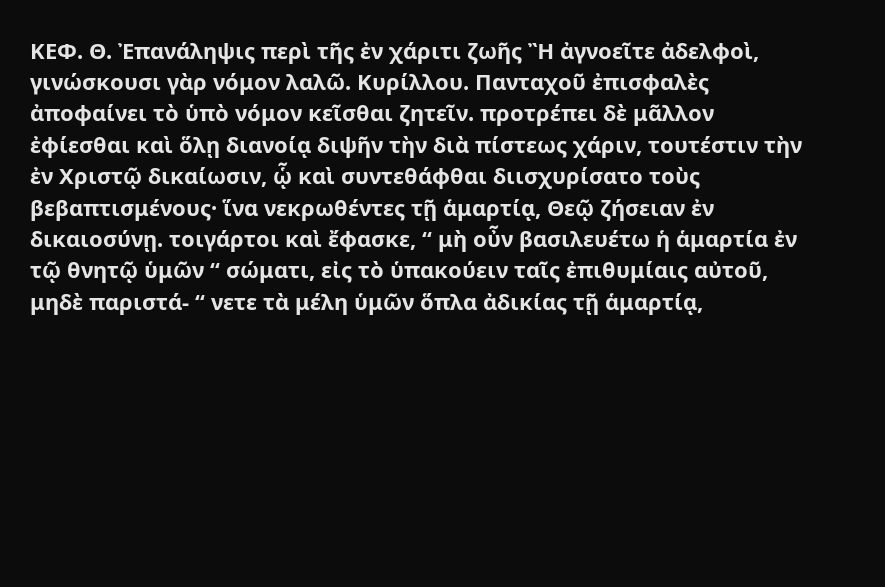ΚΕΦ. Θ. Ἐπανάληψις περὶ τῆς ἐν χάριτι ζωῆς Ἢ ἀγνοεῖτε ἀδελφοὶ, γινώσκουσι γὰρ νόμον λαλῶ. Κυρίλλου. Πανταχοῦ ἐπισφαλὲς ἀποφαίνει τὸ ὑπὸ νόμον κεῖσθαι ζητεῖν. προτρέπει δὲ μᾶλλον ἐφίεσθαι καὶ ὅλῃ διανοίᾳ διψῆν τὴν διὰ πίστεως χάριν, τουτέστιν τὴν ἐν Χριστῷ δικαίωσιν, ᾧ καὶ συντεθάφθαι διισχυρίσατο τοὺς βεβαπτισμένους· ἵνα νεκρωθέντες τῇ ἁμαρτίᾳ, Θεῷ ζήσειαν ἐν δικαιοσύνῃ. τοιγάρτοι καὶ ἔφασκε, “ μὴ οὖν βασιλευέτω ἡ ἁμαρτία ἐν τῷ θνητῷ ὑμῶν “ σώματι, εἰς τὸ ὑπακούειν ταῖς ἐπιθυμίαις αὐτοῦ, μηδὲ παριστά- “ νετε τὰ μέλη ὑμῶν ὅπλα ἀδικίας τῇ ἁμαρτίᾳ,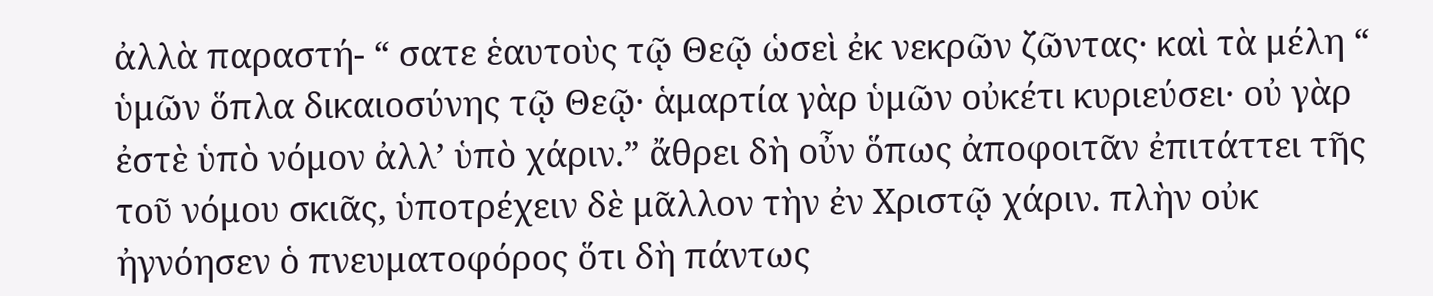ἀλλὰ παραστή- “ σατε ἑαυτοὺς τῷ Θεῷ ὡσεὶ ἐκ νεκρῶν ζῶντας· καὶ τὰ μέλη “ ὑμῶν ὅπλα δικαιοσύνης τῷ Θεῷ· ἁμαρτία γὰρ ὑμῶν οὐκέτι κυριεύσει· οὐ γὰρ ἐστὲ ὑπὸ νόμον ἀλλ’ ὑπὸ χάριν.” ἄθρει δὴ οὖν ὅπως ἀποφοιτᾶν ἐπιτάττει τῆς τοῦ νόμου σκιᾶς, ὑποτρέχειν δὲ μᾶλλον τὴν ἐν Χριστῷ χάριν. πλὴν οὐκ ἠγνόησεν ὁ πνευματοφόρος ὅτι δὴ πάντως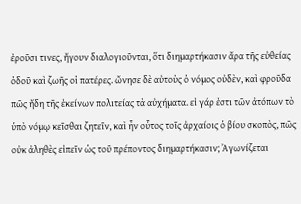ἐροῦσι τινες, ἤγουν διαλογιοῦνται, ὅτι διημαρτήκασιν ἄρα τῆς εὐθείας ὁδοῦ καὶ ζωῆς οἱ πατέρες. ὤνησε δὲ αὐτοὺς ὁ νόμος οὐδὲν, καὶ φροῦδα πῶς ἤδη τῆς ἐκείνων πολιτείας τὰ αὐχήματα. εἰ γάρ ἐστι τῶν ἀτόπων τὸ ὑπὸ νόμῳ κεῖσθαι ζητεῖν, καὶ ἦν οὗτος τοῖς ἀρχαίοις ὁ βίου σκοπὸς, πῶς οὐκ ἀληθὲς εἰπεῖν ὡς τοῦ πρέποντος διημαρτήκασιν; Ἀγωνίζεται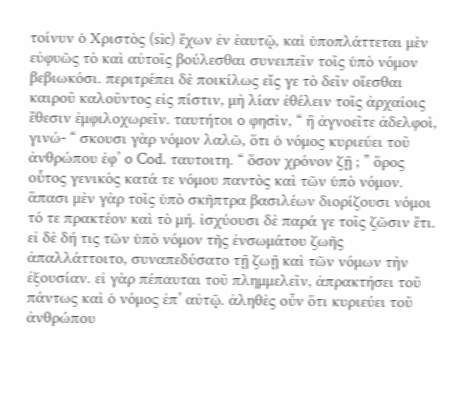τοίνυν ὁ Χριστὸς (sic) ἔχων ἐν ἑαυτῷ, καὶ ὑποπλάττεται μὲν εὐφυῶς τὸ καὶ αὐτοῖς βούλεσθαι συνειπεῖν τοῖς ὑπὸ νόμον βεβιωκόσι. περιτρέπει δὲ ποικίλως εἴς γε τὸ δεῖν οἴεσθαι καιροῦ καλοῦντος εἰς πίστιν, μὴ λίαν ἐθέλειν τοῖς ἀρχαίοις ἔθεσιν ἐμφιλοχωρεῖν. ταυτήτοι o φησὶν, “ ἣ ἀγνοεῖτε ἀδελφοὶ, γινώ- “ σκουσι γὰρ νόμον λαλῶ, ὅτι ὁ νόμος κυριεύει τοῦ ἀνθρώπου ἐφ’ o Cod. ταυτοιτη. “ ὅσον χρόνον ζῇ ; ” ὅρος οὗτος γενικὸς κατά τε νόμου παντὸς καὶ τῶν ὑπὸ νόμον. ἅπασι μὲν γὰρ τοῖς ὑπὸ σκῆπτρα βασιλέων διορίζουσι νόμοι τό τε πρακτέον καὶ τὸ μή. ἰσχύουσι δὲ παρά γε τοῖς ζῶσιν ἔτι. εἰ δὲ δή τις τῶν ὑπὸ νόμον τῆς ἐνσωμάτου ζωῆς ἀπαλλάττοιτο, συναπεδύσατο τῇ ζωῇ καὶ τῶν νόμων τὴν ἐξουσίαν. εἰ γὰρ πέπαυται τοῦ πλημμελεῖν, ἀπρακτήσει τοῦ πάντως καὶ ὁ νόμος ἐπ’ αὐτῷ. ἀληθὲς οὖν ὅτι κυριεύει τοῦ ἀνθρώπου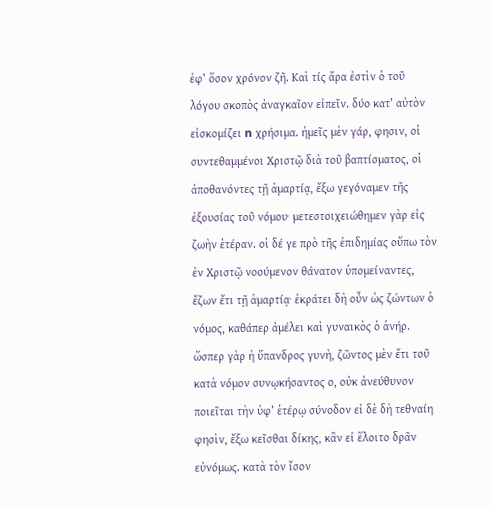ἐφ’ ὅσον χρόνον ζῆ. Καὶ τίς ἄρα ἐστὶν ὁ τοῦ λόγου σκοπὸς ἀναγκαῖον εἰπεῖν. δύο κατ’ αὐτὸν εἰσκομίζει n χρήσιμα. ἡμεῖς μὲν γάρ, φησιν, οἱ συντεθαμμένοι Χριστῷ διὰ τοῦ βαπτίσματος, οἱ ἀποθανόντες τῇ ἁμαρτίᾳ, ἔξω γεγόναμεν τῆς ἐξουσίας τοῦ νόμου· μετεστοιχειώθημεν γὰρ εἰς ζωὴν ἑτέραν. οἱ δέ γε πρὸ τῆς ἐπιδημίας οὔπω τὸν ἐν Χριστῷ νοούμενον θάνατον ὑπομείναντες, ἔζων ἔτι τῇ ἁμαρτίᾳ· ἐκράτει δὴ οὖν ὡς ζώντων ὁ νόμος, καθάπερ ἀμέλει καὶ γυναικὸς ὁ ἁνήρ. ὥσπερ γὰρ ἡ ὕπανδρος γυνὴ, ζῶντος μὲν ἔτι τοῦ κατὰ νόμον συνῳκήσαντος ο, οὐκ ἀνεύθυνον ποιεῖται τὴν ὑφ’ ἑτέρῳ σύνοδον εἰ δὲ δὴ τεθναίη φησὶν, ἔξω κεῖσθαι δίκης, κἂν εἰ ἕλοιτο δρᾶν εὐνόμως. κατὰ τὸν ἴσον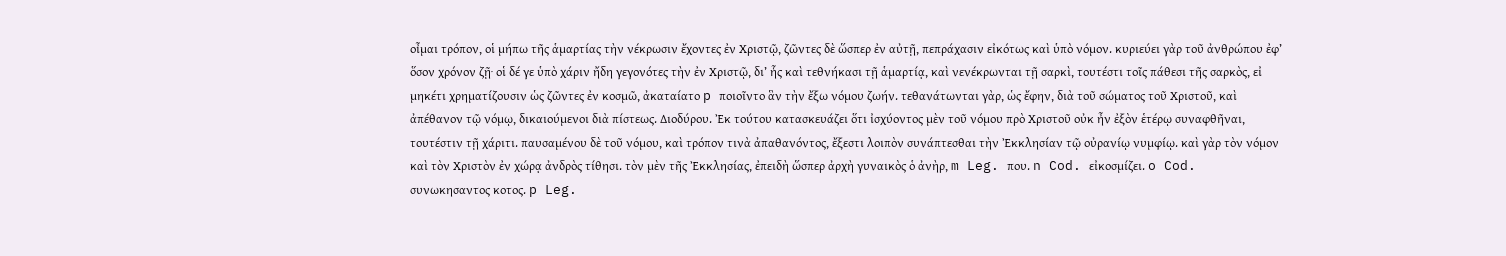οἶμαι τρόπον, οἱ μήπω τῆς ἁμαρτίας τὴν νέκρωσιν ἔχοντες ἐν Χριστῷ, ζῶντες δὲ ὥσπερ ἐν αὐτῇ, πεπράχασιν εἰκότως καὶ ὑπὸ νόμον. κυριεύει γὰρ τοῦ ἀνθρώπου ἐφ’ ὅσον χρόνον ζῇ· οἱ δέ γε ὑπὸ χάριν ἤδη γεγονότες τὴν ἐν Χριστῷ, δι’ ἧς καὶ τεθνήκασι τῇ ἁμαρτίᾳ, καὶ νενέκρωνται τῇ σαρκὶ, τουτέστι τοῖς πάθεσι τῆς σαρκὸς, εἰ μηκέτι χρηματίζουσιν ὡς ζῶντες ἐν κοσμῶ, ἀκαταίατο p ποιοῖντο ἃν τὴν ἔξω νόμου ζωήν. τεθανάτωνται γὰρ, ὡς ἔφην, διὰ τοῦ σώματος τοῦ Χριστοῦ, καὶ ἀπέθανον τῷ νόμῳ, δικαιούμενοι διὰ πίστεως. Διοδύρου. Ἐκ τούτου κατασκευάζει ὅτι ἰσχύοντος μὲν τοῦ νόμου πρὸ Χριστοῦ οὐκ ἦν ἐξὸν ἑτέρῳ συναφθῆναι, τουτέστιν τῇ χάριτι. παυσαμένου δὲ τοῦ νόμου, καὶ τρόπον τινὰ ἀπαθανόντος, ἔξεστι λοιπὸν συνάπτεσθαι τὴν Ἐκκλησίαν τῷ οὐρανίῳ νυμφίῳ. καὶ γὰρ τὸν νόμον καὶ τὸν Χριστὸν ἐν χώρᾳ ἀνδρὸς τίθησι. τὸν μὲν τῆς Ἐκκλησίας, ἐπειδὴ ὥσπερ ἀρχὴ γυναικὸς ὁ ἀνὴρ, m Leg. που. n Cod. εἰκοσμίζει. o Cod. συνωκησαντος κοτος. p Leg.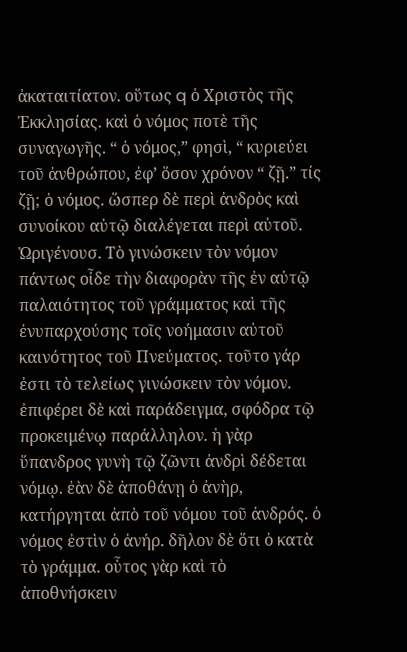ἀκαταιτίατον. οὕτως q ὁ Χριστὸς τῆς Ἐκκλησίας. καὶ ὁ νόμος ποτὲ τῆς συναγωγῆς. “ ὁ νόμος,” φησὶ, “ κυριεύει τοῦ ἀνθρώπου, ἐφ’ ὅσον χρόνον “ ζῇ.” τίς ζῇ; ὁ νόμος. ὥσπερ δὲ περὶ ἀνδρὸς καὶ συνοίκου αὐτῷ διαλέγεται περὶ αὐτοῦ. Ὠριγένουσ. Τὸ γινώσκειν τὸν νόμον πάντως οἶδε τὴν διαφορὰν τῆς ἐν αὐτῷ παλαιότητος τοῦ γράμματος καὶ τῆς ἐνυπαρχούσης τοῖς νοήμασιν αὐτοῦ καινότητος τοῦ Πνεύματος. τοῦτο γάρ ἐστι τὸ τελείως γινώσκειν τὸν νόμον. ἐπιφέρει δὲ καὶ παράδειγμα, σφόδρα τῷ προκειμένῳ παράλληλον. ἡ γὰρ ὕπανδρος γυνὴ τῷ ζῶντι ἀνδρὶ δέδεται νόμῳ. ἐὰν δὲ ἀποθάνῃ ὁ ἀνὴρ, κατήργηται ἀπὸ τοῦ νόμου τοῦ ἀνδρός. ὁ νόμος ἐστὶν ὁ ἀνήρ. δῆλον δὲ ὅτι ὁ κατὰ τὸ γράμμα. οὗτος γὰρ καὶ τὸ ἀποθνήσκειν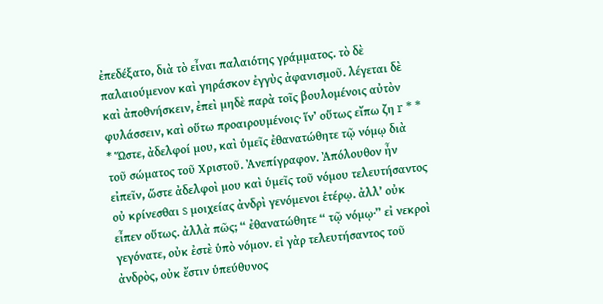ἐπεδέξατο, διὰ τὸ εἶναι παλαιότης γράμματος. τὸ δὲ παλαιούμενον καὶ γηράσκον ἐγγὺς ἀφανισμοῦ. λέγεται δὲ καὶ ἀποθνήσκειν, ἐπεὶ μηδὲ παρὰ τοῖς βουλομένοις αὐτὸν φυλάσσειν, καὶ οὕτω προαιρουμένοις· ἵν’ οὕτως εἴπω ζη r * * * Ὥστε, ἀδελφοί μου, καὶ ὑμεῖς ἐθανατώθητε τῷ νόμῳ διὰ τοῦ σώματος τοῦ Χριστοῦ. Ἀνεπίγραφον. Ἀπόλουθον ἦν εἰπεῖν, ὥστε ἀδελφοὶ μου καὶ ὑμεῖς τοῦ νόμου τελευτήσαντος οὐ κρίνεσθαι s μοιχείας ἀνδρὶ γενόμενοι ἑτέρῳ. ἀλλ’ οὐκ εἶπεν οὕτως. ἀλλὰ πῶς; “ ἐθανατώθητε “ τῷ νόμῳ·” εἰ νεκροὶ γεγόνατε, οὐκ ἐστὲ ὑπὸ νόμον. εἰ γὰρ τελευτήσαντος τοῦ ἀνδρὸς, οὐκ ἔστιν ὑπεύθυνος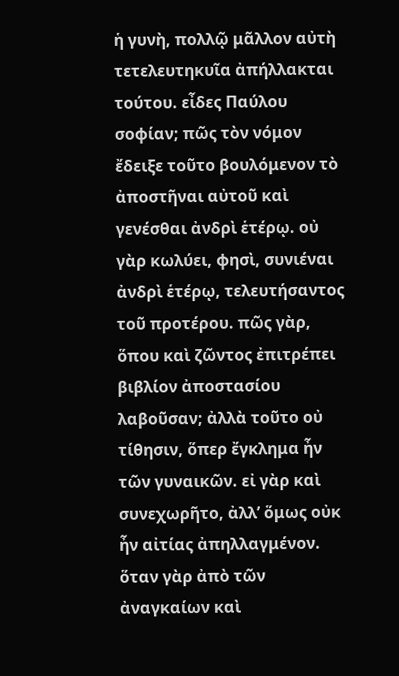ἡ γυνὴ, πολλῷ μᾶλλον αὐτὴ τετελευτηκυῖα ἀπήλλακται τούτου. εἶδες Παύλου σοφίαν; πῶς τὸν νόμον ἔδειξε τοῦτο βουλόμενον τὸ ἀποστῆναι αὐτοῦ καὶ γενέσθαι ἀνδρὶ ἑτέρῳ. οὐ γὰρ κωλύει, φησὶ, συνιέναι ἀνδρὶ ἑτέρῳ, τελευτήσαντος τοῦ προτέρου. πῶς γὰρ, ὅπου καὶ ζῶντος ἐπιτρέπει βιβλίον ἀποστασίου λαβοῦσαν; ἀλλὰ τοῦτο οὐ τίθησιν, ὅπερ ἔγκλημα ἦν τῶν γυναικῶν. εἰ γὰρ καὶ συνεχωρῆτο, ἀλλ’ ὅμως οὐκ ἦν αἰτίας ἀπηλλαγμένον. ὅταν γὰρ ἀπὸ τῶν ἀναγκαίων καὶ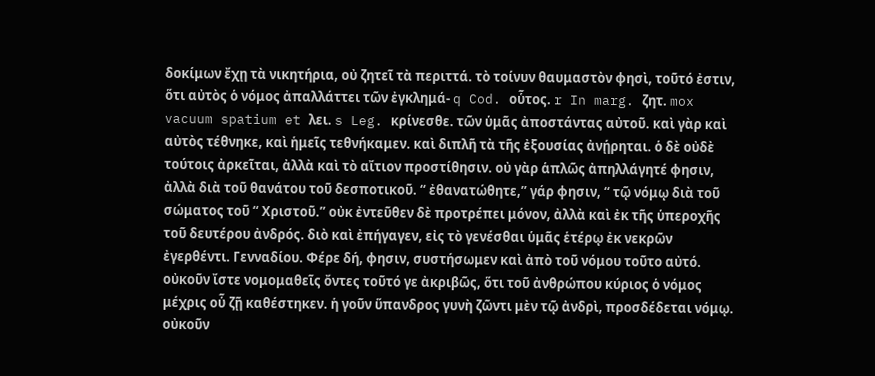δοκίμων ἔχῃ τὰ νικητήρια, οὐ ζητεῖ τὰ περιττά. τὸ τοίνυν θαυμαστὸν φησὶ, τοῦτό ἐστιν, ὅτι αὐτὸς ὁ νόμος ἀπαλλάττει τῶν ἐγκλημά- q Cod. οὗτος. r In marg. ζητ. mox vacuum spatium et λει. s Leg. κρίνεσθε. τῶν ὑμᾶς ἀποστάντας αὐτοῦ. καὶ γὰρ καὶ αὐτὸς τέθνηκε, καὶ ἡμεῖς τεθνήκαμεν. καὶ διπλῆ τὰ τῆς ἐξουσίας ἀνῄρηται. ὁ δὲ οὐδὲ τούτοις ἀρκεῖται, ἀλλὰ καὶ τὸ αἴτιον προστίθησιν. οὐ γὰρ ἁπλῶς ἀπηλλάγητέ φησιν, ἀλλὰ διὰ τοῦ θανάτου τοῦ δεσποτικοῦ. “ ἐθανατώθητε,” γάρ φησιν, “ τῷ νόμῳ διὰ τοῦ σώματος τοῦ “ Χριστοῦ.” οὐκ ἐντεῦθεν δὲ προτρέπει μόνον, ἀλλὰ καὶ ἐκ τῆς ὑπεροχῆς τοῦ δευτέρου ἀνδρός. διὸ καὶ ἐπήγαγεν, εἰς τὸ γενέσθαι ὑμᾶς ἑτέρῳ ἐκ νεκρῶν ἐγερθέντι. Γενναδίου. Φέρε δή, φησιν, συστήσωμεν καὶ ἀπὸ τοῦ νόμου τοῦτο αὐτό. οὐκοῦν ἴστε νομομαθεῖς ὄντες τοῦτό γε ἀκριβῶς, ὅτι τοῦ ἀνθρώπου κύριος ὁ νόμος μέχρις οὗ ζῇ καθέστηκεν. ἡ γοῦν ὕπανδρος γυνὴ ζῶντι μὲν τῷ ἀνδρὶ, προσδέδεται νόμῳ. οὐκοῦν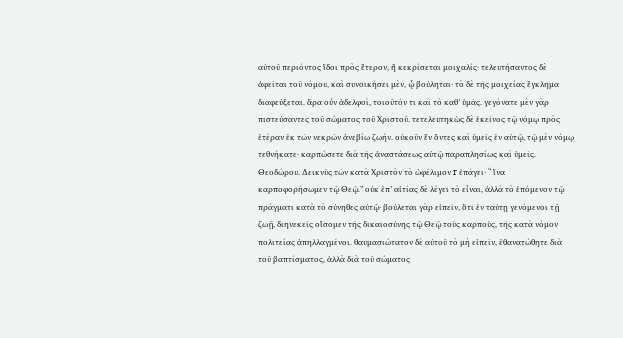αὐτοῦ περιόντος ἴδοι πρὸς ἕτερον, ἢ κεκρίσεται μοιχαλίς· τελευτήσαντος δὲ ἀφεῖται τοῦ νόμου, καὶ συνοικήσει μὲν, ᾧ βούληται· τὸ δὲ τῆς μοιχείας ἔγκλημα διαφεύξεται. ἄρα οὖν ἀδελφοὶ, τοιοῦτόν τι καὶ τὸ καθ’ ὑμᾶς. γεγόνατε μὲν γὰρ πιστεύσαντες τοῦ σώματος τοῦ Χριστοῦ. τετελευτηκὼς δὲ ἐκεῖνος τῷ νόμῳ πρὸς ἑτέραν ἐκ τῶν νεκρῶν ἀνεβίω ζωήν. οὐκοῦν ἓν ὄντες καὶ ὑμεῖς ἐν αὐτῷ, τῷ μὲν νόμῳ τεθνήκατε· καρπώσετε διὰ τῆς ἀναστάσεως αὐτῷ παραπλησίως καὶ ὑμεῖς. Θεοδώρου. Δεικνὺς τῶν κατὰ Χριστὸν τὸ ὠφέλιμον r ἐπάγει· “ ἵνα καρποφορήσωμεν τῷ Θεῷ.” οὐκ ἐπ’ αἰτίας δὲ λέγει τὸ εἶναι, ἀλλὰ τὸ ἑπόμενον τῷ πράγματι κατὰ τὸ σύνηθες αὐτῷ· βούλεται γὰρ εἰπεῖν, ὅτι ἐν ταύτῃ γενόμενοι τῇ ζωῇ, διηνεκεῖς οἴσομεν τῆς δικαιοσύνης τῷ Θεῷ τοὺς καρποὺς, τῆς κατὰ νόμον πολιτείας ἀπηλλαγμένοι. θαυμασιώτατον δὲ αὐτοῦ τὸ μὴ εἰπεῖν, ἐθανατώθητε διὰ τοῦ βαπτίσματος, ἀλλὰ διὰ τοῦ σώματος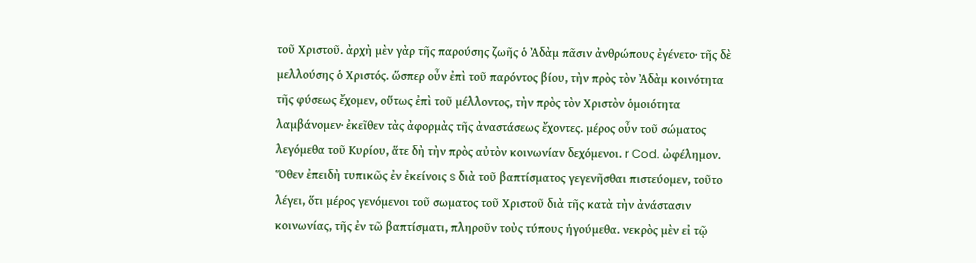τοῦ Χριστοῦ. ἀρχὴ μὲν γὰρ τῆς παρούσης ζωῆς ὁ Ἀδὰμ πᾶσιν ἀνθρώπους ἐγένετο· τῆς δὲ μελλούσης ὁ Χριστός. ὥσπερ οὖν ἐπὶ τοῦ παρόντος βίου, τὴν πρὸς τὸν Ἀδὰμ κοινότητα τῆς φύσεως ἔχομεν, οὕτως ἐπὶ τοῦ μέλλοντος, τὴν πρὸς τὸν Χριστὸν ὁμοιότητα λαμβάνομεν· ἐκεῖθεν τὰς ἀφορμὰς τῆς ἀναστάσεως ἔχοντες. μέρος οὖν τοῦ σώματος λεγόμεθα τοῦ Κυρίου, ἅτε δὴ τὴν πρὸς αὐτὸν κοινωνίαν δεχόμενοι. r Cod. ὠφέλημον. Ὅθεν ἐπειδὴ τυπικῶς ἐν ἐκείνοις s διὰ τοῦ βαπτίσματος γεγενῆσθαι πιστεύομεν, τοῦτο λέγει, ὅτι μέρος γενόμενοι τοῦ σωματος τοῦ Χριστοῦ διὰ τῆς κατὰ τὴν ἀνάστασιν κοινωνίας, τῆς ἐν τῶ βαπτίσματι, πληροῦν τοὺς τύπους ἡγούμεθα. νεκρὸς μὲν εἰ τῷ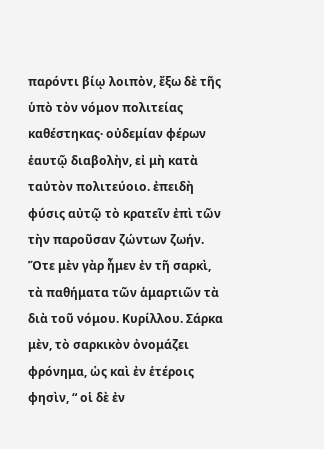παρόντι βίῳ λοιπὸν, ἔξω δὲ τῆς ὑπὸ τὸν νόμον πολιτείας καθέστηκας· οὐδεμίαν φέρων ἑαυτῷ διαβολὴν, εἰ μὴ κατὰ ταὐτὸν πολιτεύοιο. ἐπειδὴ φύσις αὐτῷ τὸ κρατεῖν ἐπὶ τῶν τὴν παροῦσαν ζώντων ζωήν. Ὅτε μὲν γὰρ ἦμεν ἐν τῆ σαρκὶ, τὰ παθήματα τῶν ἁμαρτιῶν τὰ διὰ τοῦ νόμου. Κυρίλλου. Σάρκα μὲν, τὸ σαρκικὸν ὀνομάζει φρόνημα, ὡς καὶ ἐν ἑτέροις φησὶν, “ οἱ δὲ ἐν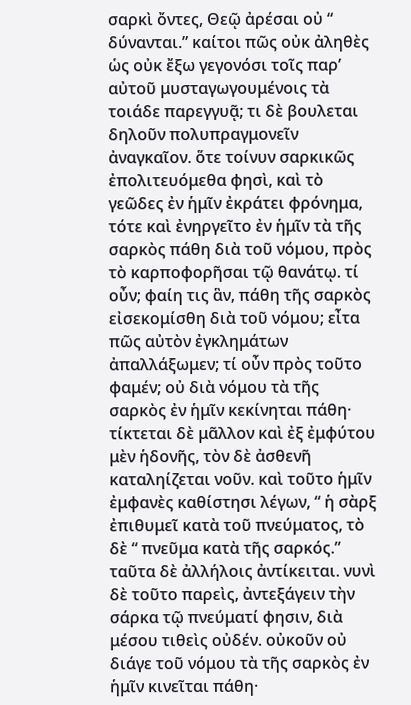σαρκὶ ὄντες, Θεῷ ἀρέσαι οὐ “ δύνανται.” καίτοι πῶς οὐκ ἀληθὲς ὡς οὐκ ἔξω γεγονόσι τοῖς παρ’ αὐτοῦ μυσταγωγουμένοις τὰ τοιάδε παρεγγυᾷ; τι δὲ βουλεται δηλοῦν πολυπραγμονεῖν ἀναγκαῖον. ὅτε τοίνυν σαρκικῶς ἐπολιτευόμεθα φησὶ, καὶ τὸ γεῶδες ἐν ἡμῖν ἐκράτει φρόνημα, τότε καὶ ἐνηργεῖτο ἐν ἡμῖν τὰ τῆς σαρκὸς πάθη διὰ τοῦ νόμου, πρὸς τὸ καρποφορῆσαι τῷ θανάτῳ. τί οὖν; φαίη τις ἃν, πάθη τῆς σαρκὸς εἰσεκομίσθη διὰ τοῦ νόμου; εἶτα πῶς αὐτὸν ἐγκλημάτων ἀπαλλάξωμεν; τί οὖν πρὸς τοῦτο φαμέν; οὐ διὰ νόμου τὰ τῆς σαρκὸς ἐν ἡμῖν κεκίνηται πάθη· τίκτεται δὲ μᾶλλον καὶ ἐξ ἐμφύτου μὲν ἡδονῆς, τὸν δὲ ἀσθενῆ καταληίζεται νοῦν. καὶ τοῦτο ἡμῖν ἐμφανὲς καθίστησι λέγων, “ ἡ σὰρξ ἐπιθυμεῖ κατὰ τοῦ πνεύματος, τὸ δὲ “ πνεῦμα κατὰ τῆς σαρκός.” ταῦτα δὲ ἀλλήλοις ἀντίκειται. νυνὶ δὲ τοῦτο παρεὶς, ἀντεξάγειν τὴν σάρκα τῷ πνεύματί φησιν, διὰ μέσου τιθεὶς οὐδέν. οὐκοῦν οὐ διάγε τοῦ νόμου τὰ τῆς σαρκὸς ἐν ἡμῖν κινεῖται πάθη·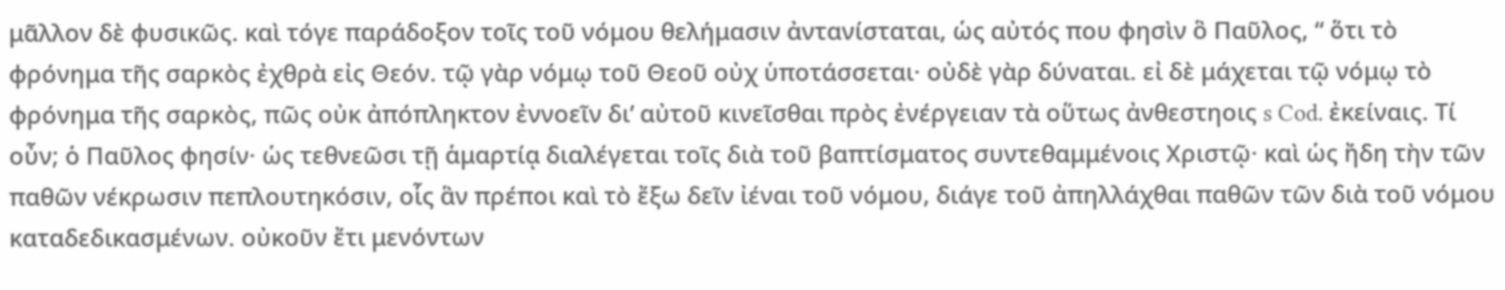μᾶλλον δὲ φυσικῶς. καὶ τόγε παράδοξον τοῖς τοῦ νόμου θελήμασιν ἀντανίσταται, ὡς αὐτός που φησὶν ὃ Παῦλος, “ ὅτι τὸ φρόνημα τῆς σαρκὸς ἐχθρὰ εἰς Θεόν. τῷ γὰρ νόμῳ τοῦ Θεοῦ οὐχ ὑποτάσσεται· οὐδὲ γὰρ δύναται. εἰ δὲ μάχεται τῷ νόμῳ τὸ φρόνημα τῆς σαρκὸς, πῶς οὐκ ἀπόπληκτον ἐννοεῖν δι’ αὐτοῦ κινεῖσθαι πρὸς ἐνέργειαν τὰ οὕτως ἀνθεστηοις s Cod. ἐκείναις. Τί οὖν; ὁ Παῦλος φησίν· ὡς τεθνεῶσι τῇ ἁμαρτίᾳ διαλέγεται τοῖς διὰ τοῦ βαπτίσματος συντεθαμμένοις Χριστῷ· καὶ ὡς ἤδη τὴν τῶν παθῶν νέκρωσιν πεπλουτηκόσιν, οἷς ἃν πρέποι καὶ τὸ ἔξω δεῖν ἰέναι τοῦ νόμου, διάγε τοῦ ἀπηλλάχθαι παθῶν τῶν διὰ τοῦ νόμου καταδεδικασμένων. οὐκοῦν ἔτι μενόντων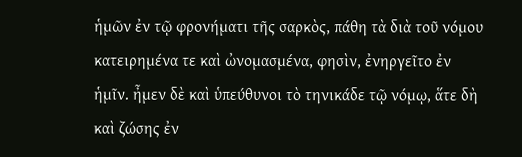ἡμῶν ἐν τῷ φρονήματι τῆς σαρκὸς, πάθη τὰ διὰ τοῦ νόμου κατειρημένα τε καὶ ὠνομασμένα, φησὶν, ἐνηργεῖτο ἐν ἡμῖν. ἦμεν δὲ καὶ ὑπεύθυνοι τὸ τηνικάδε τῷ νόμῳ, ἅτε δὴ καὶ ζώσης ἐν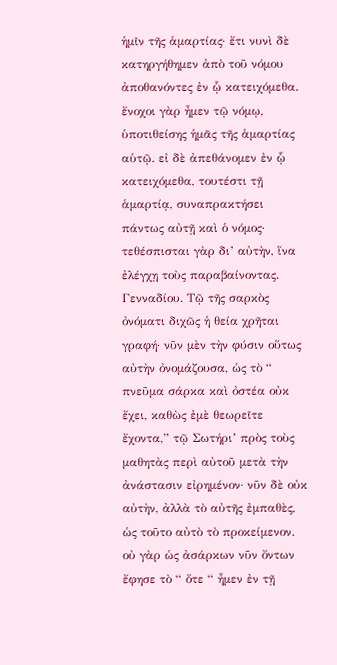ἡμῖν τῆς ἁμαρτίας· ἔτι νυνὶ δὲ κατηργήθημεν ἀπὸ τοῦ νόμου ἀποθανόντες ἐν ᾧ κατειχόμεθα. ἔνοχοι γὰρ ἦμεν τῷ νόμῳ, ὑποτιθείσης ἡμᾶς τῆς ἁμαρτίας αὑτῷ. εἰ δὲ ἀπεθάνομεν ἐν ᾧ κατειχόμεθα, τουτέστι τῇ ἁμαρτίᾳ, συναπρακτήσει πάντως αὐτῇ καὶ ὁ νόμος· τεθέσπισται γὰρ δι’ αὐτὴν, ἵνα ἐλέγχῃ τοὺς παραβαίνοντας. Γενναδίου. Τῷ τῆς σαρκὸς ὀνόματι διχῶς ἡ θεία χρῆται γραφή· νῦν μὲν τὴν φύσιν οὕτως αὐτὴν ὀνομάζουσα, ὡς τὸ “ πνεῦμα σάρκα καὶ ὀστέα οὐκ ἔχει, καθὼς ἐμὲ θεωρεῖτε ἔχοντα,” τῷ Σωτήρι’ πρὸς τοὺς μαθητὰς περὶ αὐτοῦ μετὰ τὴν ἀνάστασιν εἰρημένον· νῦν δὲ οὐκ αὐτὴν, ἀλλὰ τὸ αὐτῆς ἐμπαθὲς, ὡς τοῦτο αὐτὸ τὸ προκείμενον. οὐ γὰρ ὡς ἀσάρκων νῦν ὄντων ἔφησε τὸ “ ὅτε “ ἦμεν ἐν τῇ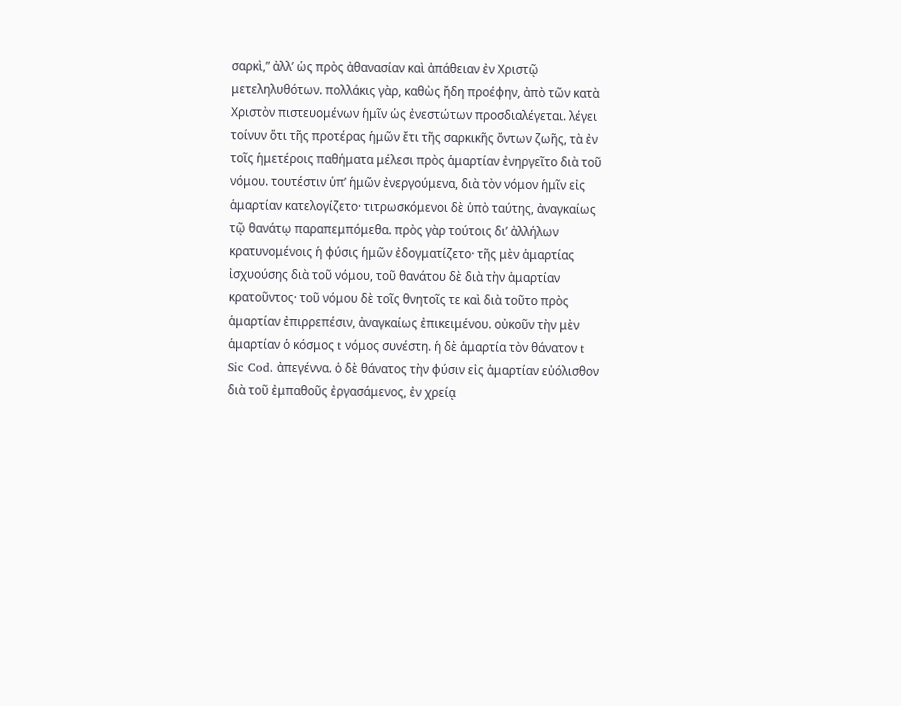σαρκὶ,” ἀλλ’ ὡς πρὸς ἀθανασίαν καὶ ἀπάθειαν ἐν Χριστῷ μετεληλυθότων. πολλάκις γὰρ, καθὼς ἤδη προέφην, ἀπὸ τῶν κατὰ Χριστὸν πιστευομένων ἡμῖν ὡς ἐνεστώτων προσδιαλέγεται. λέγει τοίνυν ὅτι τῆς προτέρας ἡμῶν ἔτι τῆς σαρκικῆς ὄντων ζωῆς, τὰ ἐν τοῖς ἡμετέροις παθήματα μέλεσι πρὸς ἁμαρτίαν ἐνηργεῖτο διὰ τοῦ νόμου. τουτέστιν ὑπ’ ἡμῶν ἐνεργούμενα, διὰ τὸν νόμον ἡμῖν εἰς ἁμαρτίαν κατελογίζετο· τιτρωσκόμενοι δὲ ὑπὸ ταύτης, ἀναγκαίως τῷ θανάτῳ παραπεμπόμεθα. πρὸς γὰρ τούτοις δι’ ἀλλήλων κρατυνομένοις ἡ φύσις ἡμῶν ἐδογματίζετο· τῆς μὲν ἁμαρτίας ἰσχυούσης διὰ τοῦ νόμου, τοῦ θανάτου δὲ διὰ τὴν ἁμαρτίαν κρατοῦντος· τοῦ νόμου δὲ τοῖς θνητοῖς τε καὶ διὰ τοῦτο πρὸς ἁμαρτίαν ἐπιρρεπέσιν, ἀναγκαίως ἐπικειμένου. οὐκοῦν τὴν μὲν ἁμαρτίαν ὁ κόσμος t νόμος συνέστη. ἡ δὲ ἁμαρτία τὸν θάνατον t Sic Cod. ἀπεγέννα. ὁ δὲ θάνατος τὴν φύσιν εἰς ἁμαρτίαν εὐόλισθον διὰ τοῦ ἐμπαθοῦς ἐργασάμενος, ἐν χρείᾳ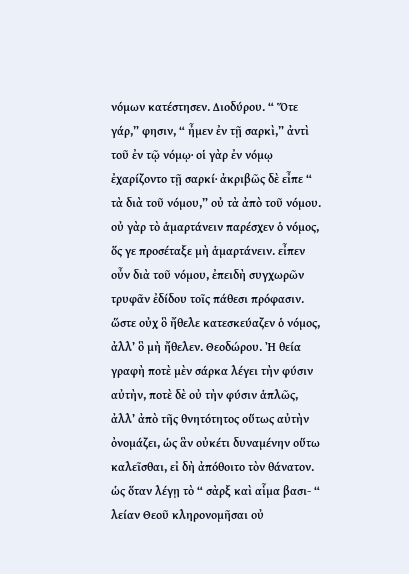νόμων κατέστησεν. Διοδύρου. “ Ὅτε γάρ,” φησιν, “ ἦμεν ἐν τῇ σαρκὶ,” ἀντὶ τοῦ ἐν τῷ νόμῳ· οἱ γὰρ ἐν νόμῳ ἐχαρίζοντο τῇ σαρκί· ἀκριβῶς δὲ εἶπε “ τὰ διὰ τοῦ νόμου,” οὐ τὰ ἀπὸ τοῦ νόμου. οὐ γὰρ τὸ ἁμαρτάνειν παρέσχεν ὁ νόμος, ὅς γε προσέταξε μὴ ἁμαρτάνειν. εἶπεν οὖν διὰ τοῦ νόμου, ἐπειδὴ συγχωρῶν τρυφᾶν ἐδίδου τοῖς πάθεσι πρόφασιν. ὥστε οὐχ ὃ ἤθελε κατεσκεύαζεν ὁ νόμος, ἀλλ’ ὃ μὴ ἤθελεν. Θεοδώρου. Ἠ θεία γραφὴ ποτὲ μὲν σάρκα λέγει τὴν φύσιν αὐτὴν, ποτὲ δὲ οὐ τὴν φύσιν ἁπλῶς, ἀλλ’ ἀπὸ τῆς θνητότητος οὕτως αὐτὴν ὀνομάζει, ὡς ἃν οὐκέτι δυναμένην οὕτω καλεῖσθαι, εἰ δὴ ἀπόθοιτο τὸν θάνατον. ὡς ὅταν λέγῃ τὸ “ σὰρξ καὶ αἷμα βασι- “ λείαν Θεοῦ κληρονομῆσαι οὐ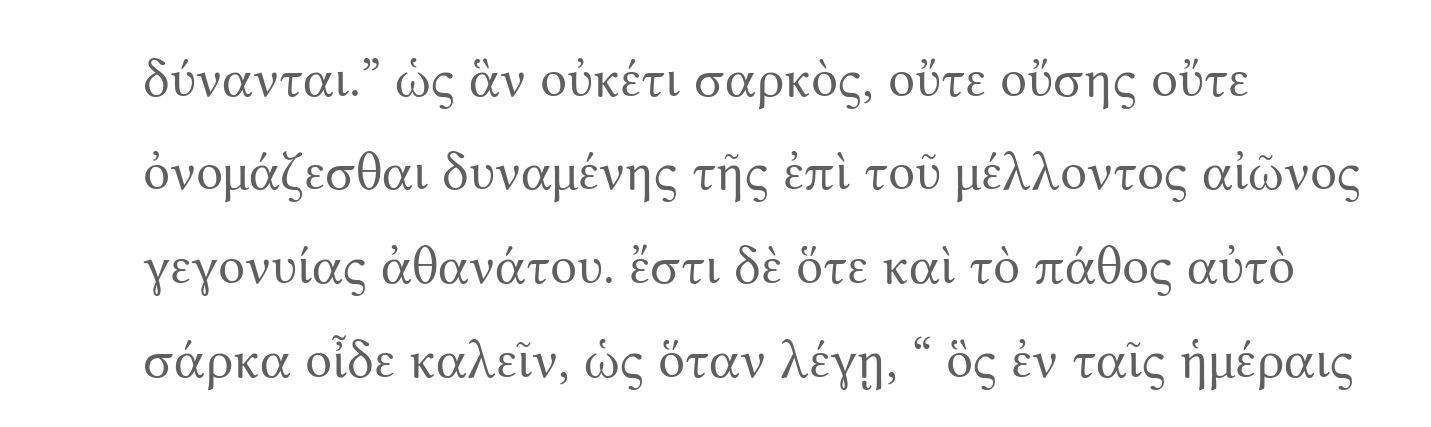δύνανται.” ὡς ἃν οὐκέτι σαρκὸς, οὔτε οὔσης οὔτε ὀνομάζεσθαι δυναμένης τῆς ἐπὶ τοῦ μέλλοντος αἰῶνος γεγονυίας ἀθανάτου. ἔστι δὲ ὅτε καὶ τὸ πάθος αὐτὸ σάρκα οἶδε καλεῖν, ὡς ὅταν λέγῃ, “ ὃς ἐν ταῖς ἡμέραις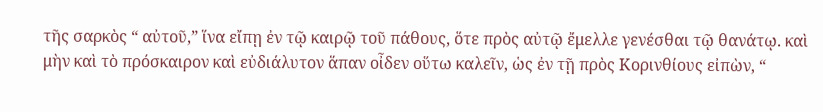τῆς σαρκὸς “ αὐτοῦ,” ἵνα εἴπῃ ἐν τῷ καιρῷ τοῦ πάθους, ὅτε πρὸς αὐτῷ ἔμελλε γενέσθαι τῷ θανάτῳ. καὶ μὴν καὶ τὸ πρόσκαιρον καὶ εὐδιάλυτον ἅπαν οἶδεν οὕτω καλεῖν, ὡς ἐν τῇ πρὸς Κορινθίους εἰπὼν, “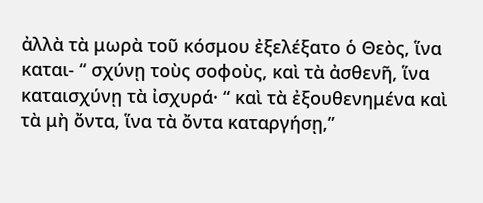ἀλλὰ τὰ μωρὰ τοῦ κόσμου ἐξελέξατο ὁ Θεὸς, ἵνα καται- “ σχύνῃ τοὺς σοφοὺς, καὶ τὰ ἀσθενῆ, ἵνα καταισχύνῃ τὰ ἰσχυρά· “ καὶ τὰ ἐξουθενημένα καὶ τὰ μὴ ὄντα, ἵνα τὰ ὄντα καταργήσῃ,”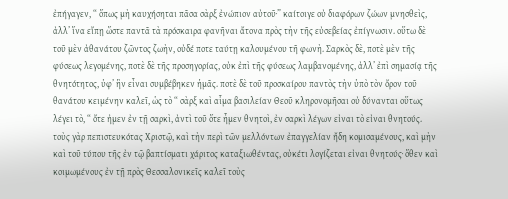ἐπήγαγεν, “ ὅπως μὴ καυχήσηται πᾶσα σὰρξ ἐνώπιον αὐτοῦ·” καίτοιγε οὐ διαφόρων ζώων μνησθεὶς, ἀλλ’ ἵνα εἴπῃ ὥστε παντᾶ τὰ πρόσκαιρα φανῆναι ἄτονα πρὸς τὴν τῆς εὐσεβείας ἐπίγνωσιν. οὕτω δὲ τοῦ μὲν ἀθανάτου ζῶντος ζωὴν, οὐδέ ποτε ταύτῃ καλουμένου τῆ φωνὴ. Σαρκὸς δὲ, ποτὲ μὲν τῆς φύσεως λεγομένης, ποτὲ δὲ τῆς προσηγορίας, οὐκ ἐπὶ τῆς φύσεως λαμβανομένης, ἀλλ’ ἐπὶ σημασίᾳ τῆς θνητότητος, ὑφ’ ἣν εἶναι συμβέβηκεν ἡμᾶς. ποτὲ δὲ τοῦ προσκαίρου παντὸς τὴν ὑπὸ τὸν ὄρον τοῦ θανάτου κειμένην καλεῖ, ὡς τὸ “ σὰρξ καὶ αἷμα βασιλείαν Θεοῦ κληρονομῆσαι οὐ δύνανται οὕτως λέγει τὸ, “ ὄτε ἠμεν ἐν τῇ σαρκὶ, ἀντὶ τοῦ ὅτε ἦμεν θνητοὶ, ἐν σαρκὶ λέγων εἰναι τὸ εἰναι θνητούς. τοὺς γὰρ πεπιστευκότας Χριστῷ, καὶ τὴν περὶ τῶν μελλόντων ἐπαγγελίαν ἤδη κομισαμένους, καὶ μὴν καὶ τοῦ τύπου τῆς ἐν τῷ βαπτίσματι χάριτος καταξιωθέντας, οὐκέτι λογίζεται εἰναι θνητούς· ὅθεν καὶ κοιμωμένους ἐν τῇ πρὸς Θεσσαλονικεῖς καλεῖ τοὺς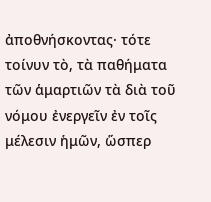ἀποθνήσκοντας· τότε τοίνυν τὸ, τὰ παθήματα τῶν ἁμαρτιῶν τὰ διὰ τοῦ νόμου ἐνεργεῖν ἐν τοῖς μέλεσιν ἡμῶν, ὥσπερ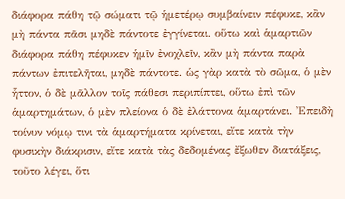διάφορα πάθη τῷ σώματι τῷ ἡμετέρῳ συμβαίνειν πέφυκε, κἂν μὴ πάντα πᾶσι μηδὲ πάντοτε ἐγγίνεται. οὕτω καὶ ἁμαρτιῶν διάφορα πάθη πέφυκεν ἡμῖν ἐνοχλεῖν, κἂν μὴ πάντα παρὰ πάντων ἐπιτελῆται, μηδὲ πάντοτε. ὡς γὰρ κατὰ τὸ σῶμα, ὁ μὲν ἧττον, ὁ δὲ μᾶλλον τοῖς πάθεσι περιπίπτει, οὕτω ἐπὶ τῶν ἁμαρτημάτων, ὁ μὲν πλείονα ὁ δὲ ἐλάττονα ἁμαρτάνει. Ἐπειδὴ τοίνυν νόμῳ τινι τὰ ἁμαρτήματα κρίνεται, εἴτε κατὰ τὴν φυσικὴν διάκρισιν, εἴτε κατὰ τὰς δεδομένας ἔξωθεν διατάξεις, τοῦτο λέγει, ὅτι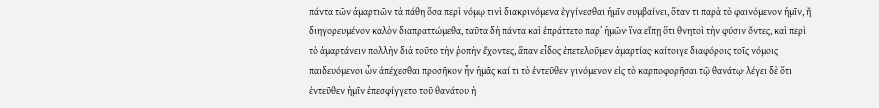πάντα τῶν ἁμαρτιῶν τὰ πάθη ὅσα περὶ νόμῳ τινὶ διακρινόμενα ἐγγίνεσθαι ἡμῖν συμβαίνει, ὅταν τι παρὰ τὸ φαινόμενον ἡμῖν, ἢ διηγορευμένον καλὸν διαπραττώμεθα, ταῦτα δὴ πάντα καὶ ἐπράττετο παρ’ ἡμῶν· ἵνα εἴπῃ ὅτι θνητοὶ τὴν φύσιν ὄντες, καὶ περὶ τὸ ἁμαρτάνειν πολλὴν διὰ τοῦτο τὴν ῥοπὴν ἔχοντες, ἅπαν εἶδος ἐπετελοῦμεν ἁμαρτίας· καίτοιγε διαφόροις τοῖς νόμοις παιδευόμενοι ὧν ἀπέχεσθαι προσῆκον ἦν ἡμᾶς καί τι τὸ ἐντεῦθεν γινόμενον εἰς τὸ καρποφορῆσαι τῷ θανάτῳ· λέγει δὲ ὅτι ἐντεῦθεν ἡμῖν ἐπεσφίγγετο τοῦ θανάτου ἡ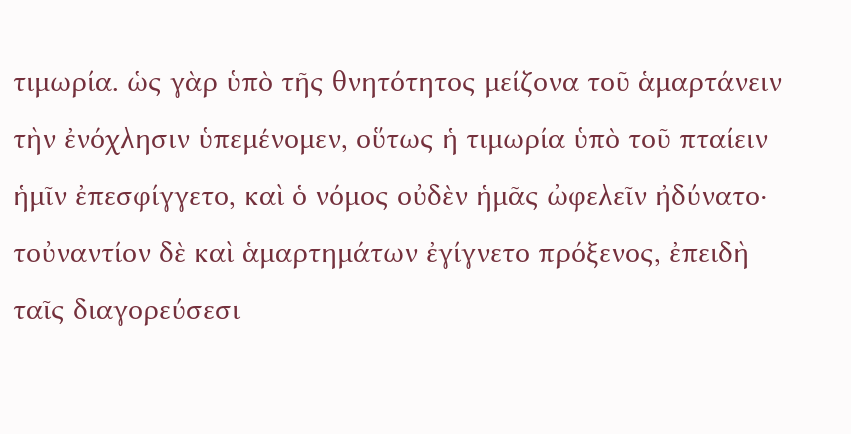τιμωρία. ὡς γὰρ ὑπὸ τῆς θνητότητος μείζονα τοῦ ἁμαρτάνειν τὴν ἐνόχλησιν ὑπεμένομεν, οὕτως ἡ τιμωρία ὑπὸ τοῦ πταίειν ἡμῖν ἐπεσφίγγετο, καὶ ὁ νόμος οὐδὲν ἡμᾶς ὠφελεῖν ἠδύνατο· τοὐναντίον δὲ καὶ ἁμαρτημάτων ἐγίγνετο πρόξενος, ἐπειδὴ ταῖς διαγορεύσεσι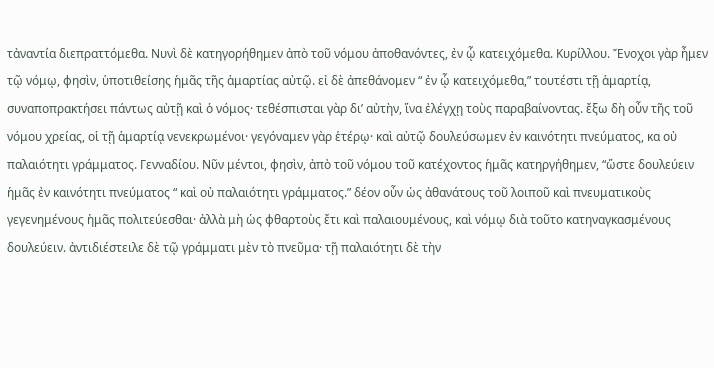τἀναντία διεπραττόμεθα. Νυνὶ δὲ κατηγορήθημεν ἀπὸ τοῦ νόμου ἀποθανόντες, ἐν ᾧ κατειχόμεθα. Κυρίλλου. Ἔνοχοι γὰρ ἦμεν τῷ νόμῳ, φησὶν, ὑποτιθείσης ἡμᾶς τῆς ἁμαρτίας αὐτῷ. εἰ δὲ ἀπεθάνομεν “ ἐν ᾧ κατειχόμεθα,” τουτέστι τῇ ἁμαρτίᾳ, συναποπρακτήσει πάντως αὐτῇ καὶ ὁ νόμος· τεθέσπισται γὰρ δι’ αὐτὴν, ἵνα ἐλέγχῃ τοὺς παραβαίνοντας. ἔξω δὴ οὖν τῆς τοῦ νόμου χρείας, οἱ τῇ ἁμαρτίᾳ νενεκρωμένοι· γεγόναμεν γὰρ ἑτέρῳ· καὶ αὐτῷ δουλεύσωμεν ἐν καινότητι πνεύματος, κα οὐ παλαιότητι γράμματος. Γενναδίου. Νῦν μέντοι, φησὶν, ἀπὸ τοῦ νόμου τοῦ κατέχοντος ἡμᾶς κατηργήθημεν, “ὥστε δουλεύειν ἡμᾶς ἐν καινότητι πνεύματος “ καὶ οὐ παλαιότητι γράμματος.” δέον οὖν ὡς ἀθανάτους τοῦ λοιποῦ καὶ πνευματικοὺς γεγενημένους ἡμᾶς πολιτεύεσθαι· ἀλλὰ μὴ ὡς φθαρτοὺς ἔτι καὶ παλαιουμένους, καὶ νόμῳ διὰ τοῦτο κατηναγκασμένους δουλεύειν. ἀντιδιέστειλε δὲ τῷ γράμματι μὲν τὸ πνεῦμα· τῇ παλαιότητι δὲ τὴν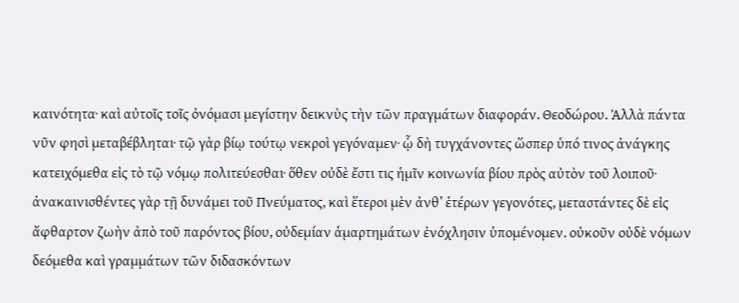καινότητα· καὶ αὐτοῖς τοῖς ὀνόμασι μεγίστην δεικνὺς τὴν τῶν πραγμάτων διαφοράν. Θεοδώρου. Ἀλλὰ πάντα νῦν φησὶ μεταβέβληται· τῷ γὰρ βίῳ τούτῳ νεκροὶ γεγόναμεν· ᾧ δὴ τυγχάνοντες ὥσπερ ὑπό τινος ἀνάγκης κατειχόμεθα εἰς τὸ τῷ νόμῳ πολιτεύεσθαι· ὅθεν οὐδὲ ἔστι τις ἡμῖν κοινωνία βίου πρὸς αὐτὸν τοῦ λοιποῦ· ἀνακαινισθέντες γὰρ τῇ δυνάμει τοῦ Πνεύματος, καὶ ἕτεροι μὲν ἀνθ’ ἑτέρων γεγονότες, μεταστάντες δὲ εἰς ἄφθαρτον ζωὴν ἀπὸ τοῦ παρόντος βίου, οὐδεμίαν ἁμαρτημάτων ἐνόχλησιν ὑπομένομεν. οὐκοῦν οὐδὲ νόμων δεόμεθα καὶ γραμμάτων τῶν διδασκόντων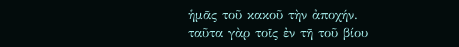ἡμᾶς τοῦ κακοῦ τὴν ἀποχήν. ταῦτα γὰρ τοῖς ἐν τῆ τοῦ βίου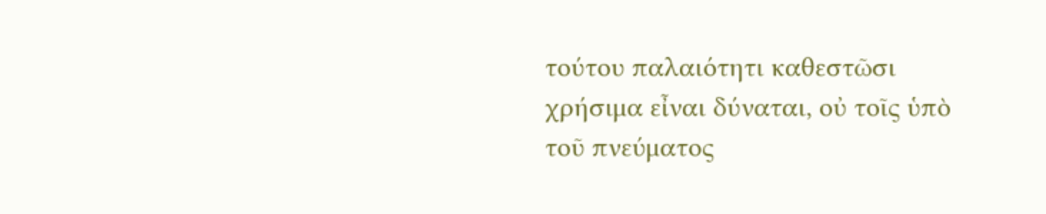τούτου παλαιότητι καθεστῶσι χρήσιμα εἶναι δύναται, οὐ τοῖς ὑπὸ τοῦ πνεύματος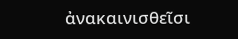ἀνακαινισθεῖσι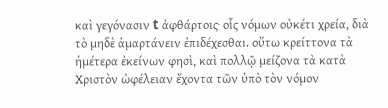καὶ γεγόνασιν t ἀφθάρτοις· οἷς νόμων οὐκέτι χρεία, διὰ τὸ μηδὲ ἁμαρτάνειν ἐπιδέχεσθαι. οὕτω κρείττονα τὰ ἡμέτερα ἐκείνων φησὶ, καὶ πολλῷ μείζονα τὰ κατὰ Χριστὸν ὠφέλειαν ἔχοντα τῶν ὑπὸ τὸν νόμον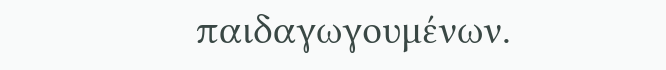παιδαγωγουμένων.